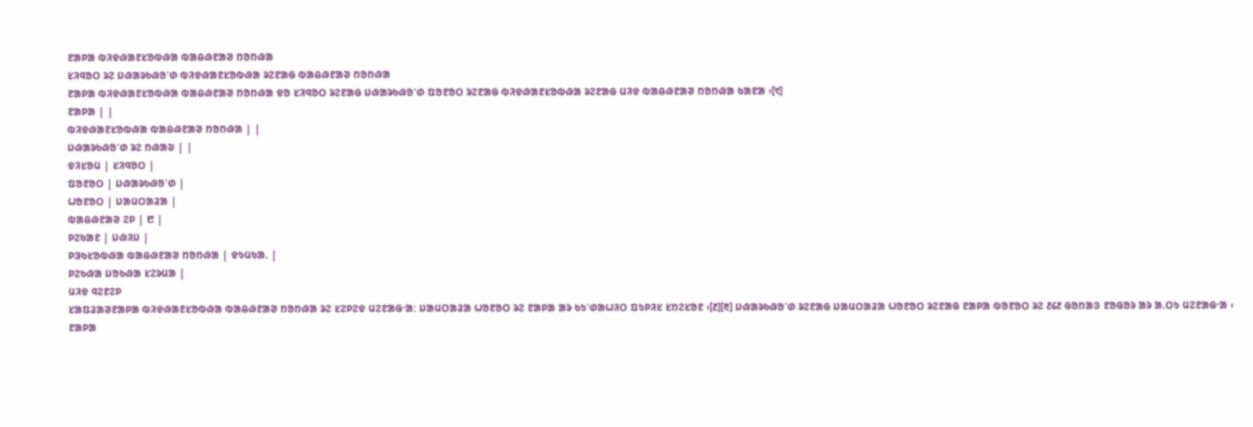ᱱᱟᱞᱟ ᱵᱤᱫᱷᱟᱱᱥᱚᱵᱷᱟ ᱵᱟᱪᱷᱱᱟᱣ ᱴᱚᱴᱷᱟ
ᱥᱤᱧᱚᱛ ᱨᱮ ᱡᱷᱟᱨᱠᱷᱚᱸᱰ ᱵᱤᱫᱷᱟᱱᱥᱚᱵᱷᱟ ᱨᱮᱱᱟᱜ ᱵᱟᱪᱷᱱᱟᱣ ᱴᱚᱴᱷᱟ
ᱱᱟᱞᱟ ᱵᱤᱫᱷᱟᱱᱥᱚᱵᱷᱟ ᱵᱟᱪᱷᱱᱟᱣ ᱴᱚᱴᱷᱟ ᱫᱚ ᱥᱤᱧᱚᱛ ᱨᱮᱱᱟᱜ ᱡᱷᱟᱨᱠᱷᱚᱸᱰ ᱯᱚᱱᱚᱛ ᱨᱮᱱᱟᱜ ᱵᱤᱫᱷᱟᱱᱥᱚᱵᱷᱟ ᱨᱮᱱᱟᱜ ᱢᱤᱫ ᱵᱟᱪᱷᱱᱟᱣ ᱴᱚᱴᱷᱟ ᱠᱟᱱᱟ ᱾[᱑]
ᱱᱟᱞᱟ | |
ᱵᱤᱫᱷᱟᱱᱥᱚᱵᱷᱟ ᱵᱟᱪᱷᱱᱟᱣ ᱴᱚᱴᱷᱟ | |
ᱡᱷᱟᱨᱠᱷᱚᱸᱰ ᱨᱮ ᱴᱷᱟᱶ | |
ᱫᱤᱥᱚᱢ | ᱥᱤᱧᱚᱛ |
ᱯᱚᱱᱚᱛ | ᱡᱷᱟᱨᱠᱷᱚᱸᱰ |
ᱦᱚᱱᱚᱛ | ᱡᱟᱢᱛᱟᱲᱟ |
ᱵᱟᱪᱷᱱᱟᱣ ᱮᱞ | ᱘ |
ᱞᱮᱠᱟᱱ | ᱡᱷᱤᱡ |
ᱞᱳᱠᱥᱚᱵᱷᱟ ᱵᱟᱪᱷᱱᱟᱣ ᱴᱚᱴᱷᱟ | ᱫᱩᱢᱠᱟᱹ |
ᱞᱮᱠᱷᱟ ᱡᱚᱠᱷᱟ ᱥᱮᱨᱢᱟ |
ᱢᱤᱫ ᱧᱮᱱᱮᱞ
ᱥᱟᱯᱲᱟᱣᱱᱟᱞᱟ ᱵᱤᱫᱷᱟᱱᱥᱚᱵᱷᱟ ᱵᱟᱪᱷᱱᱟᱣ ᱴᱚᱴᱷᱟ ᱨᱮ ᱥᱮᱞᱮᱫ ᱢᱮᱱᱟᱜᱼᱟ: ᱡᱟᱢᱛᱟᱲᱟ ᱦᱚᱱᱚᱛ ᱨᱮ ᱱᱟᱞᱟ ᱟᱨ ᱠᱩᱸᱰᱟᱦᱤᱛ ᱯᱩᱞᱤᱥ ᱥᱴᱮᱥᱚᱱ ᱾[᱒][᱓] ᱡᱷᱟᱨᱠᱷᱚᱸᱰ ᱨᱮᱱᱟᱜ ᱡᱟᱢᱛᱟᱲᱟ ᱦᱚᱱᱚᱛ ᱨᱮᱱᱟᱜ ᱱᱟᱞᱟ ᱵᱚᱱᱚᱛ ᱨᱮ ᱒᱔᱒ ᱜᱚᱴᱟᱝ ᱱᱚᱜᱚᱨ ᱟᱨ ᱟᱹᱛᱩ ᱢᱮᱱᱟᱜᱼᱟ ᱾
ᱱᱟᱞᱟ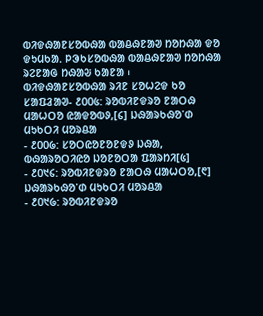ᱵᱤᱫᱷᱟᱱᱥᱚᱵᱷᱟ ᱵᱟᱪᱷᱱᱟᱣ ᱴᱚᱴᱷᱟ ᱫᱚ ᱫᱩᱢᱠᱟᱹ ᱞᱳᱠᱥᱚᱵᱷᱟ ᱵᱟᱪᱷᱱᱟᱣ ᱴᱚᱴᱷᱟ ᱨᱮᱱᱟᱜ ᱴᱷᱟᱶ ᱠᱟᱱᱟ ᱾
ᱵᱤᱫᱷᱟᱱᱥᱚᱵᱷᱟ ᱨᱤᱱ ᱥᱚᱦᱮᱫ ᱠᱚ
ᱥᱟᱯᱲᱟᱣ- ᱒᱐᱐᱕: ᱨᱚᱵᱤᱱᱫᱨᱚ ᱱᱟᱛᱷ ᱢᱟᱦᱛᱚ ᱭᱟᱫᱚᱵᱽ,[᱔] ᱡᱷᱟᱨᱠᱷᱚᱸᱰ ᱢᱩᱠᱛᱤ ᱢᱚᱨᱪᱟ
- ᱒᱐᱐᱙: ᱥᱚᱛᱭᱚᱱᱚᱱᱫᱽ ᱡᱷᱟ, ᱵᱷᱟᱨᱚᱛᱤᱭᱚ ᱡᱚᱱᱚᱛᱟ ᱯᱟᱨᱴᱤ[᱕]
- ᱒᱐᱑᱔: ᱨᱚᱵᱤᱱᱫᱨᱚ ᱱᱟᱛᱷ ᱢᱟᱦᱛᱚ,[᱖] ᱡᱷᱟᱨᱠᱷᱚᱸᱰ ᱢᱩᱠᱛᱤ ᱢᱚᱨᱪᱟ
- ᱒᱐᱑᱙: ᱨᱚᱵᱤᱱᱫᱨᱚ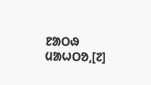ᱱᱟᱛᱷ ᱢᱟᱦᱛᱚ,[᱗]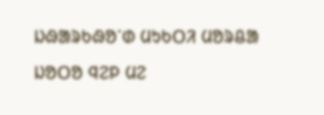ᱡᱷᱟᱨᱠᱷᱚᱸᱰ ᱢᱩᱠᱛᱤ ᱢᱚᱨᱪᱟ
ᱡᱚᱛᱚ ᱧᱮᱞ ᱢᱮ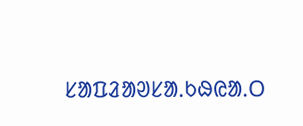ᱥᱟᱯᱲᱟᱣᱥᱟᱹᱠᱷᱭᱟᱹᱛ